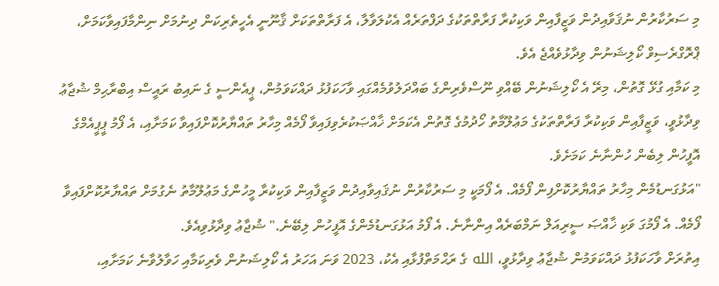މި ސަރުކާރުން ނުޤަވާއިދުން ވަޒީފާއިން ވަކިކުރާ ފަރާތްތަކުގެ ދަފްތަރެއް އެކުލަވާލާ، އެ ފަރާތްތަކަށް ޤާނޫނީ އެހީތެރިކަން ދިނުމަށް ނިންމާފައިވާކަމަށް، ޕްރޮގްރެސިވް ކޯލިޝަނުން ވިދާޅުވެއްޖެ އެވެ.
މި ކަމާއި ގުޅޭ ގޮތުން، މިރޭ އެ ކޯލިޝަނުން ބޭއްވި ނޫސްވެރިންގެ ބައްދަލުވުމެއްގައި ވާހަކަފުޅު ދައްކަވަމުން، ޕީއެންސީ ގެ ނައިބު ރައީސް އިބްރާޙިމް ޝުޖާޢު ވިދާޅުވީ، ވަޒީފާއިން ވަކިކުރާ ފަރާތްތަކުގެ މަޢުލޫމާތު ހޯދުމުގެ ގޮތުން އެކަމަށް ޚާއްޞަކުރެވިފައިވާ ފޯމެއް މިހާރު ތައްޔާރުކޮށްފައިވާ ކަމަށާއި، އެ ފޯމު ޕީޕީއެމްގެ އޮފީހުން ލިބެން ހުންނާނެ ކަމަށެވެ.
"އަޅުގަނޑުމެން މިހާރު ތައްޔާރުކޮށްފިން ފޯމެއް. އެ ފޯމަކީ މި ސަރުކާރުން ނުޤައިވާއިދުން ވަޒީފާއިން ވަކިކުރާ މީހުންގެ މަޢުލޫމާތު ނެގުމަށް ތައްޔާރުކޮށްފައިވާ ފޯމެއް. އެ ފޯމުގަ ވަކި ޚާއްޞަ ސީރިއަލް ނަމްބަރެއް އިންނާނެ. އެ ފޯމު އަޅުގަނޑުމެންގެ އޮފީހުން ލިބޭނެ." ޝުޖާޢު ވިދާޅުވިއެވެ.
އިތުރަށް ވާހަކަފުޅު ދައްކަވަމުން ޝުޖާޢު ވިދާޅުވީ، الله ގެ ރަޙްމަތްފުޅާއި އެކު، 2023 ވަނަ އަހަރު އެ ކޯލިޝަނުން ވެރިކަމާއި ހަވާލުވާނެ ކަމަށާއި،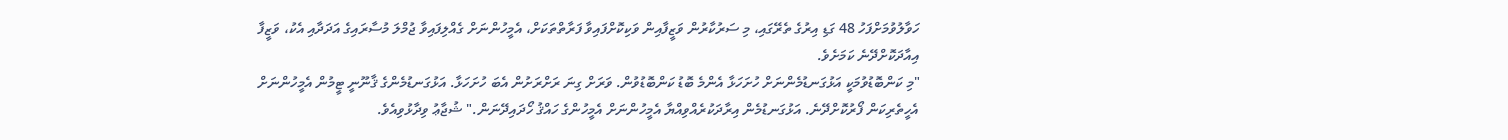ހަވާލުވުމަށްފަހު 48 ގަޑި އިރުގެ ތެރޭގައި، މި ސަރުކާރުން ވަޒީފާއިން ވަކިކޮށްފައިވާ ފަރާތްތަކަށް، އެމީހުންނަށް ގެއްލިފައިވާ ޖުމްލަ މުސާރައިގެ އަދަދާއި އެކު، ވަޒީފާ އިއާދަކޮށްދޭނެ ކަމަށެވެ.
"މި ކަންބޮޑުވުމަކީ އަޅުގަނޑުމެންނަށް ހުށަހަޅާ އެންމެ ބޮޑު ކަންބޮޑުވުން. ވަރަށް ގިނަ ރަށްރަށުން އެބަ ހުށަހަޅާ. އަޅުގަނޑުމެންގެ ޤާނޫނީ ޓީމުން އެމީހުންނަށް އެހީތެރިކަން ފޯރުކޮށްދޭނެ. އަޅުގަނޑުމެން އިރާދަކުރެއްވިއްޔާ އެމީހުންނަށް އެމީހުންގެ ހައްޤު ހޯދައިދޭނަން." ޝުޖާޢު ވިދާޅުވިއެވެ.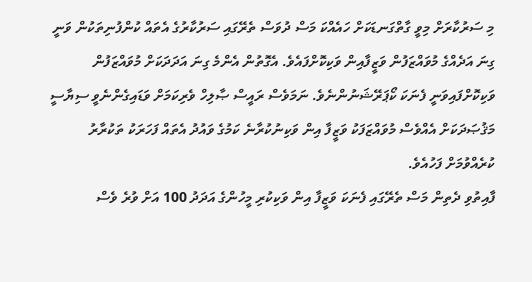މި ސަރުކާރަށް މިވީ ގާތްގަނޑަކަށް ހައެއްކަ މަސް ދުވަސް ތެރޭގައި ސަރުކާރުގެ އެތައް ކުންފުނިތަކުން ވަނީ ގިނަ އަދެއްގެ މުވައްޒަފުން ވަޒީފާއިން ވަކިކޮށްފައެވެ. އެގޮތުން އެންމެ ގިނަ އަދަދަކަށް މުވައްޒަފުން ވަކިކޮށްފައިވަނީ ފެނަކަ ކޯޕަރޭޝަނުންނެވެ. ނަމަވެސް ރައީސް ޞާލިހް ވެރިކަމަށް ވަޑައިގެންނެވީ ސިޔާސީ މަޤުޞަދަކަށް އެއްވެސް މުވައްޒަފަކު ވަޒީފާ އިން ވަކިނުކުރާނެ ކަމުގެ ވައުދު އެތައް ފަހަރަކު ތަކުރާރު ކުރެއްވުމަށް ފަހުއެވެ.
ފާއިތުވި ދެތިން މަސް ތެރޭގައި ފެނަކަ ވަޒީފާ އިން ވަކިކުރި މީހުންގެ އަދަދު 100 އަށް ވުރެ ވެސް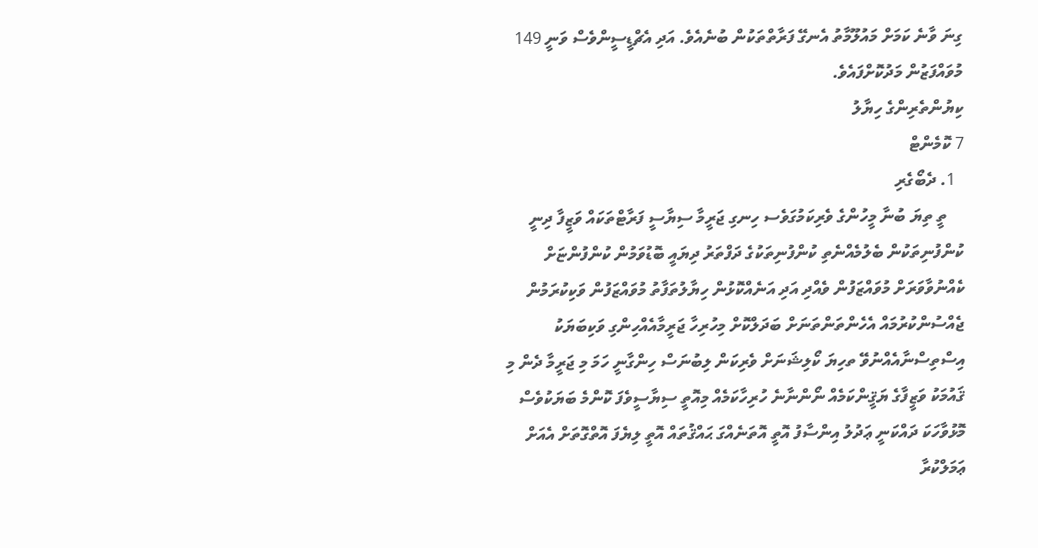ގިނަ ވާނެ ކަމަށް މައުލޫމާތު އެނގޭ ފަރާތްތަކުން ބުނެއެވެ. އަދި އެޗްޑީސީންވެސް ވަނީ 149 މުވައްފަޒުން މަދުކޮށްފައެވެ.
ކިޔުންތެރިންގެ ހިޔާލު
7 ކޮމެންޓް
  1. ދެބޯގެރި
    ތީ ތިޔަ ބުނާ މީހުންގެ ވެރިކަމުގަވެސ ހިނގި ޖަރީމާ ސިޔާސީ ފަރާޓްތަކައް ވަޒީފާ ދިނީ ކުންފުނިތަކުން ބެލުމެއްނެތި ކުންފުނިތަކުގެ ދަފްތަރު ދިޔައީ ބޮޑުވަމުން ކުންފުންޏަށް ކެއްނުވާވަރަށް މުވައްޒަފުން ވެއްދި އަދި އަނެއްކޮޅުން ހިޔާލުތަފާތު މުވައްޒަފުން ވަކިކުރަމުން ޖެއްސުންކުރުމައް އެހެންތަންތަނަށް ބަދަލްކޮށް މިހުރިހާ ޖަރީމާއެއްހިންގި ވަކިބަޔަކު އިސްތިސްނާއެއްނުވޭ ތހިޔަ ކޯލިޝަނަށް ވެރިކަން ލިބުނަސް ހިންގާނީ ހަމަ މި ޖަރީމާ ދެން މި ޤައުމަކު ވަޒީފާގެ ޔަޤީންކަމެއް ނޯންނާނެ ހުރިހާކަމެއް މިއޮތީ ސިޔާސީވެފަ ކޮންމެ ބަޔަކުވެސް މޮޅުވާހަކަ ދައްކަނީ ޢަދުލު އިންސާފު އޮތީ އޮތަނެއްގަ ޙައްޤުތައް އޮތީ ލިޔެފަ އޮތްގޮތަށް އެއަށް ޢަމަލްކުރާ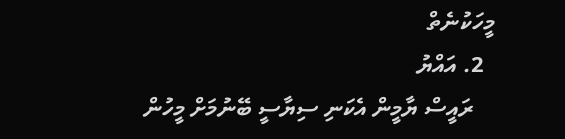މީހަކުނެތް
  2. އައްޔު
    ރައީސް ޔާމީން އެކަނި ސިޔާސީ ބޭނުމަށް މީހުން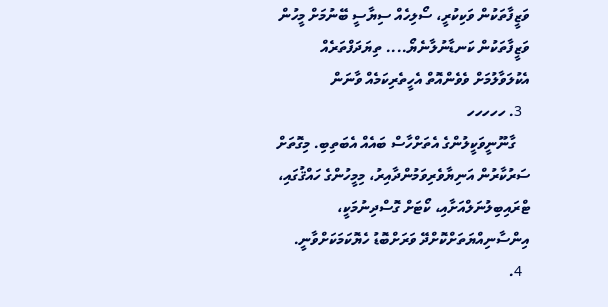ވަޒީފާތަކުން ވަކިކުރީ، ސޯލިހެއް ސިޔާސީ ބޭނުމަށް މީހުން ވަޒީފާތަކުން ކަނޑާނުލާނެޔޯ.... ތިޔަދަފްތަރެއް އެކުލަވާލުމަށް ވެވެންއޮތް އެހީތެރިކަމެއް ވާނަން
  3. ހހހހހ
    ގާނޫނީވަކީލުންގެ އެތަށްހާސް ބައެއް އެބަތިބި. މިގޮތަށް ސަރުކާރުން އަނިޔާވެރިވަމުންދާއިރު، މިމީހުންގެ ހައްޤުގައި، ޓްރައިބިލުނަލްއަށާއި، ކޯޓަށް ގޮސްދިނުމަކީ، އިންސާނިއްޔަތަށްކޮށްދޭ ވަރަށްބޮޑު ހެޔޮކަމަކަށްވާނީ.
  4.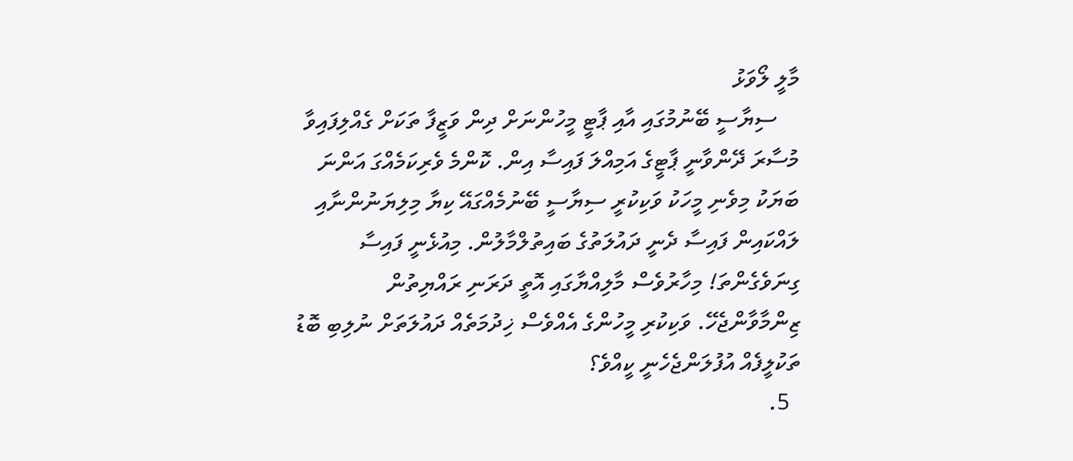މާލީ ލޯވަޅު
    ސިޔާސީ ބޭނުމުގައި އާއި ޕާޓީ މީހުންނަށް ދިން ވަޒީފާ ތަކަށް ގެއްލިފައިވާ މުސާރަ ދޭންވާނީ ޕާޓީގެ އަމިއްލަ ފައިސާ އިން. ކޮންމެ ވެރިކަމެއްގަ އަންނަ ބަޔަކު މިވެނި މީހަކު ވަކިކުރީ ސިޔާސީ ބޭނުމެއްގައޭ ކިޔާ މިލިޔަނުންނާއި ލައްކައިން ފައިސާ ދެނީ ދައުލަތުގެ ބައިތުލްމާލުން. މިއުޅެނީ ފައިސާ ގިނަވެގެންތަ! މިހާރުވެސް މާލިއްޔާގައި އޮތީ ދަރަނި ރައްޔިތުން ޒިންމާވާންޖެހޭ. ވަކިކުރި މީހުންގެ އެއްވެސް ޚިދުމަތެއް ދައުލަތަށް ނުލިބި ބޮޑު ތަކުލީފެއް އުފުލަންޖެހެނީ ކީއްވެ؟
  5.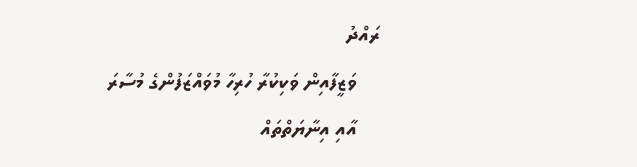ރައްދު
    ވަޒީފާއިން ވަކިކުރާ ހުރިހާ މުވައްޒަފުންގެ މުސާރަ
    އާއި އިނާޔަތްތައް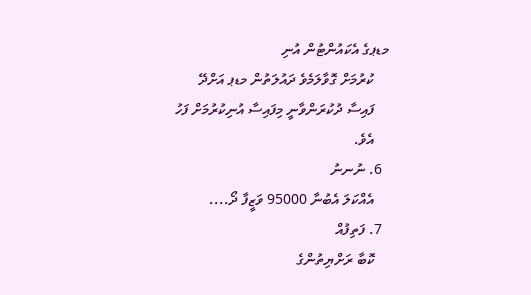މޑޕގެ އެކައުންޓުން އުނި
    ކުރުމަށް ގޮވާލަމެވެ ދައުލަތުން މޑޕ އަށްދޭ
    ފައިސާ ދުކުރަންވާނީ މިފައިސާ އުނިކުރުމަށް ފަހު
    އެވެ.
  6. ނުނނު
    އެއްކަލަ އެބުނާ 95000 ވަޒީފާ ދޯ....
  7. ފަތިފުއް
    ކޮބާ ރަށްޔިތުންގެ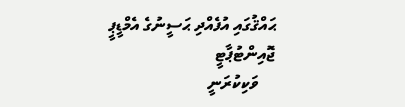ޙައްޤުގައި އުފެއްދި ޙަސީނުގެ އެމްޑީޕީ ޖޮއިންޓުޕާޓީ
    ވަކިކުރަނީ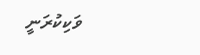ވަކިކުރަނީ